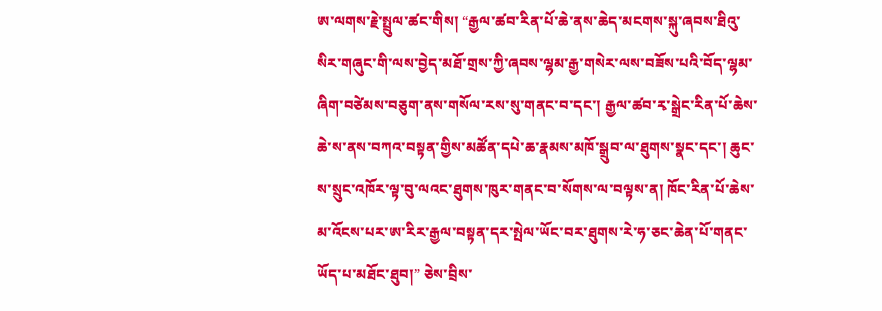ཨ་ལགས་རྗེ་སྤྲུལ་ཚང་གིས། “རྒྱལ་ཚབ་རིན་པོ་ཆེ་ནས་ཆེད་མངགས་སྐུ་ཞབས་ཐིའུ་སིར་གཞུང་གི་ལས་བྱེད་མཐོ་གྲས་ཀྱི་ཞབས་ལྷམ་རྒྱ་གསེར་ལས་བཟོས་པའི་བོད་ལྷམ་ཞིག་བཙེམས་བཅུག་ནས་གསོལ་རས་སུ་གནང་བ་དང་། རྒྱལ་ཚབ་རྭ་སྒྲེང་རིན་པོ་ཆེས་ཆེ་ས་ནས་བཀའ་བསྟན་གྱིས་མཚོན་དཔེ་ཆ་རྣམས་མཁོ་སྒྲུབ་ལ་ཐུགས་སྣང་དང་། ཆུང་ས་སྲུང་འཁོར་ལྟ་བུ་ལའང་ཐུགས་ཁུར་གནང་བ་སོགས་ལ་བལྟས་ན། ཁོང་རིན་པོ་ཆེས་མ་འོངས་པར་ཨ་རིར་རྒྱལ་བསྟན་དར་སྤེལ་ཡོང་བར་ཐུགས་རེ་ཧ་ཅང་ཆེན་པོ་གནང་ཡོད་པ་མཐོང་ཐུབ།” ཅེས་བྲིས་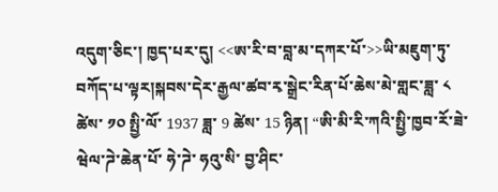འདུག་ཅིང་། ཁྱད་པར་དུ། <<ཨ་རི་བ་བླ་མ་དཀར་པོ་>>ཡི་མཇུག་ཏུ་བཀོད་པ་ལྟར།སྐབས་དེར་རྒྱལ་ཚབ་རྭ་སྒྲེང་རིན་པོ་ཆེས་མེ་གླང་ཟླ་ ༨ ཚེས་ ༡༠ སྤྱི་ལོ་ 1937 ཟླ་ 9 ཚེས་ 15 ཉིན། “ཨི་མི་རི་ཀའི་སྤྱི་ཁྱབ་རོ་ཟེ་ཝེལ་ཌེ་ཆེན་པོ་ ཧེ་ཌེ་ ཧའུ་སི་ བྱ་ཤིང་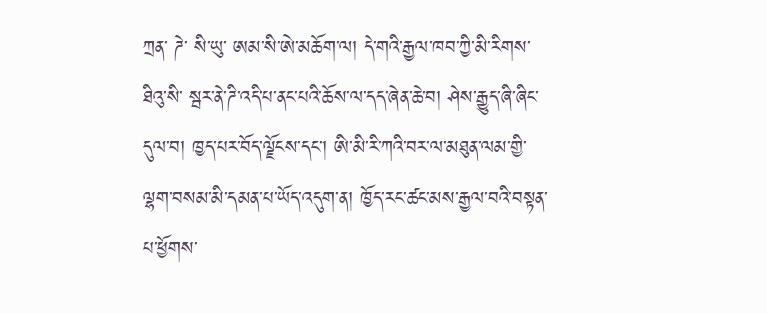ཀྲན་ ཌེ་ སི་ཡུ་ ཨམ་སི་ཨེ་མཆོག་ལ། དེ་གའི་རྒྱལ་ཁབ་ཀྱི་མི་རིགས་ ཐིའུ་སི་ སྦར་ནེ་ཌི་འདི་པ་ནང་པའི་ཆོས་ལ་དད་ཞེན་ཆེ་བ། ཤེས་རྒྱུད་ཞི་ཞིང་དུལ་བ། ཁྱད་པར་བོད་ལྗོངས་དང་། ཨི་མི་རི་ཀའི་བར་ལ་མཐུན་ལམ་གྱི་ལྷག་བསམ་མི་དམན་པ་ཡོད་འདུག་ན། ཁྱོད་རང་ཚང་མས་རྒྱལ་བའི་བསྟན་པ་ཕྱོགས་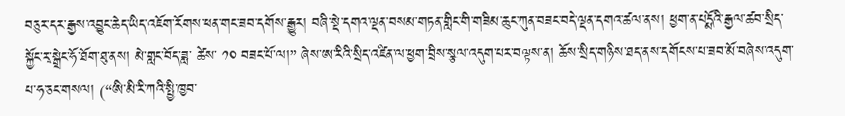བཅུར་དར་རྒྱས་འབྱུང་ཆེད་ཡིད་འཇོག་རོགས་ཕན་གང་ཟབ་དགོས་རྒྱུར། བཞི་སྡེ་དགའ་ལྡན་བསམ་གཏན་གླིང་གི་གཟིམ་ཆུང་ཀུན་བཟང་བདེ་ལྡན་དགའ་ཚལ་ནས། ཕྱག་ན་པདྨོའི་རྒྱལ་ཚབ་སྲིད་སྐྱོང་རྭ་སྒྲེང་ཧོ་ཐོག་ཐུ་ནས། མེ་གླང་བོད་ཟླ་ ཚེས་ ༡༠ བཟང་པོ་ལ།” ཞེས་ཨ་རིའི་སྲིད་འཛིན་ལ་ཕྱག་བྲིས་སྩལ་འདུག་པར་བལྟས་ན། ཆོས་སྲིད་གཉིས་ཐད་ནས་དགོངས་པ་ཟབ་མོ་བཞེས་འདུག་པ་ཧ་ཅང་གསལ། (“ཨི་མི་རི་ཀའི་སྤྱི་ཁྱབ་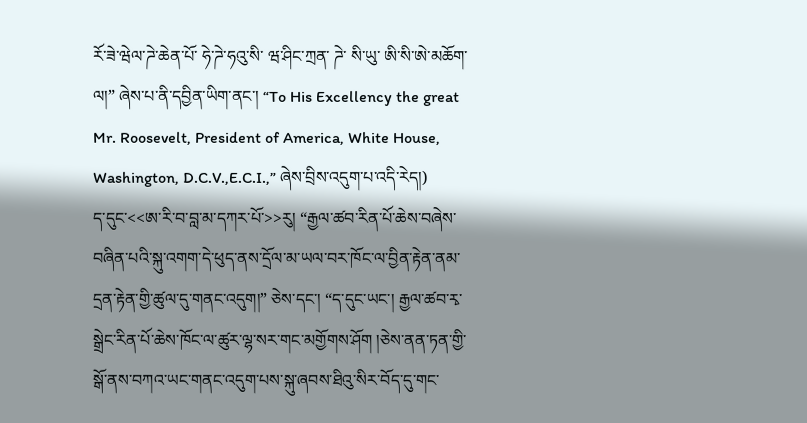རོ་ཟེ་ཝེལ་ཌེ་ཆེན་པོ་ ཧེ་ཌེ་ཧའུ་སི་ ཝ་ཤིང་ཀྲན་ ཌེ་ སི་ཡུ་ ཨི་སི་ཨེ་མཆོག་ལ།” ཞེས་པ་ནི་དབྱིན་ཡིག་ནང་། “To His Excellency the great Mr. Roosevelt, President of America, White House, Washington, D.C.V.,E.C.I.,” ཞེས་བྲིས་འདུག་པ་འདི་རེད།)
ད་དུང་<<ཨ་རི་བ་བླ་མ་དཀར་པོ་>>རུ། “རྒྱལ་ཚབ་རིན་པོ་ཆེས་བཞེས་བཞིན་པའི་སྐུ་འགག་དེ་ཕུད་ནས་དྲོལ་མ་ཡལ་བར་ཁོང་ལ་བྱིན་རྟེན་ནམ་དྲན་རྟེན་གྱི་ཚུལ་དུ་གནང་འདུག།” ཅེས་དང་། “ད་དུང་ཡང་། རྒྱལ་ཚབ་རྭ་སྒྲེང་རིན་པོ་ཆེས་ཁོང་ལ་ཚུར་ལྷ་སར་གང་མགྱོགས་ཤོག །ཅེས་ནན་ཏན་གྱི་སྒོ་ནས་བཀའ་ཡང་གནང་འདུག་པས་སྐུ་ཞབས་ཐིའུ་སིར་བོད་དུ་གང་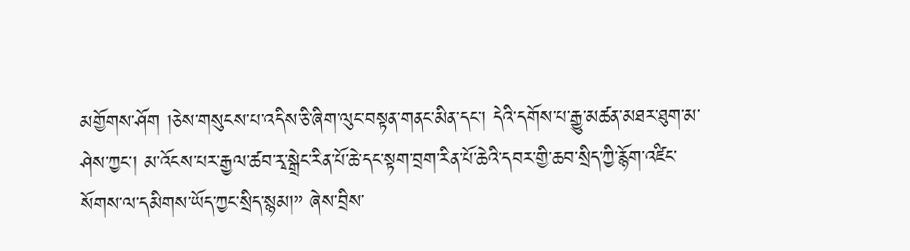མགྱོགས་ཤོག །ཅེས་གསུངས་པ་འདིས་ཅི་ཞིག་ལུང་བསྟན་གནང་མིན་དང་། དེའི་དགོས་པ་རྒྱུ་མཚན་མཐར་ཐུག་མ་ཤེས་ཀྱང་། མ་འོངས་པར་རྒྱལ་ཚབ་རྭ་སྒྲེང་རིན་པོ་ཆེ་དང་སྟག་བྲག་རིན་པོ་ཆེའི་དབར་གྱི་ཆབ་སྲིད་ཀྱི་རྙོག་འཛིང་སོགས་ལ་དམིགས་ཡོད་ཀྱང་སྲིད་སྙམ།” ཞེས་བྲིས་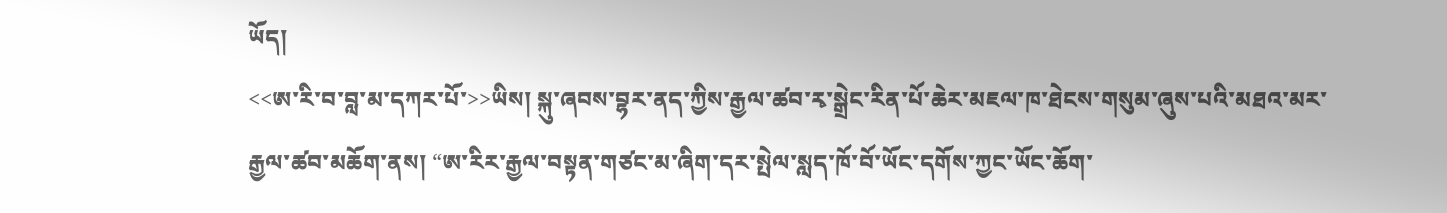ཡོད།
<<ཨ་རི་བ་བླ་མ་དཀར་པོ་>>ཡིས། སྐུ་ཞབས་བྷར་ནད་ཀྱིས་རྒྱལ་ཚབ་རྭ་སྒྲེང་རིན་པོ་ཆེར་མཇལ་ཁ་ཐེངས་གསུམ་ཞུས་པའི་མཐའ་མར་རྒྱལ་ཚབ་མཆོག་ནས། “ཨ་རིར་རྒྱལ་བསྟན་གཙང་མ་ཞིག་དར་སྤེལ་སླད་ཁོ་བོ་ཡོང་དགོས་ཀྱང་ཡོང་ཆོག་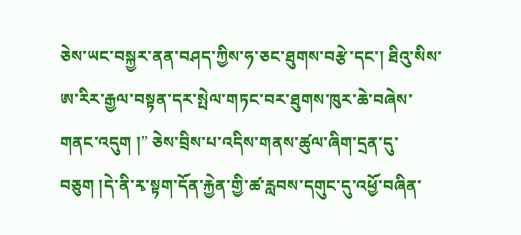ཅེས་ཡང་བསྐྱར་ནན་བཤད་ཀྱིས་ཧ་ཅང་ཐུགས་བརྩེ་དང་། ཐིའུ་སིས་ཨ་རིར་རྒྱལ་བསྟན་དར་སྤེལ་གཏང་བར་ཐུགས་ཁུར་ཆེ་བཞེས་གནང་འདུག །” ཅེས་བྲིས་པ་འདིས་གནས་ཚུལ་ཞིག་དྲན་དུ་བཅུག །དེ་ནི་རྭ་སྟག་དོན་རྐྱེན་གྱི་ཚ་རླབས་དགུང་དུ་འཕྱོ་བཞིན་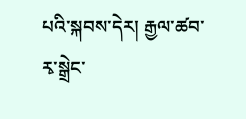པའི་སྐབས་དེར། རྒྱལ་ཚབ་རྭ་སྒྲེང་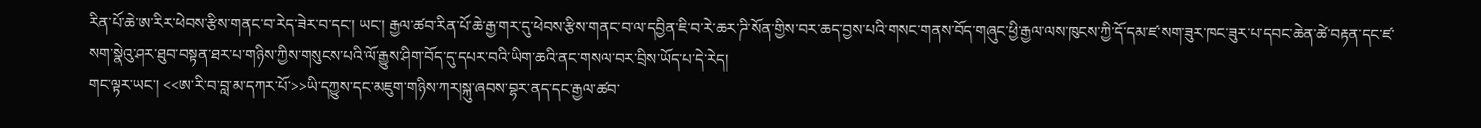རིན་པོ་ཆེ་ཨ་རིར་ཕེབས་རྩིས་གནང་བ་རེད་ཟེར་བ་དང་། ཡང་། རྒྱལ་ཚབ་རིན་པོ་ཆེ་རྒྱ་གར་དུ་ཕེབས་རྩིས་གནང་བ་ལ་དབྱིན་ཇི་བ་རེ་ཆར་ཌི་སོན་གྱིས་བར་ཆད་བྱས་པའི་གསང་གནས་བོད་གཞུང་ཕྱི་རྒྱལ་ལས་ཁུངས་ཀྱི་དོ་དམ་ཛ་སག་ཟུར་ཁང་ཟུར་པ་དབང་ཆེན་ཚེ་བརྟན་དང་ཛ་སག་སྣེའུ་ཤར་ཐུབ་བསྟན་ཐར་པ་གཉིས་ཀྱིས་གསུངས་པའི་ལོ་རྒྱུས་ཤིག་བོད་དུ་དཔར་བའི་ཡིག་ཆའི་ནང་གསལ་བར་བྲིས་ཡོད་པ་དེ་རེད།
གང་ལྟར་ཡང་། <<ཨ་རི་བ་བླ་མ་དཀར་པོ་>>ཡི་དཀྱུས་དང་མཇུག་གཉིས་ཀར།སྐུ་ཞབས་བྷར་ནད་དང་རྒྱལ་ཚབ་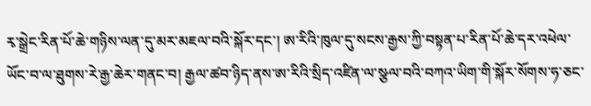རྭ་སྒྲེང་རིན་པོ་ཆེ་གཉིས་ལན་དུ་མར་མཇལ་བའི་སྐོར་དང་། ཨ་རིའི་ཁུལ་དུ་སངས་རྒྱས་ཀྱི་བསྟན་པ་རིན་པོ་ཆེ་དར་འཕེལ་ཡོང་བ་ལ་ཐུགས་རེ་རྒྱ་ཆེར་གནང་བ། རྒྱལ་ཚབ་ཉིད་ནས་ཨ་རིའི་སྲིད་འཛིན་ལ་སྩལ་བའི་བཀའ་ཡིག་གི་སྐོར་སོགས་ཧ་ཅང་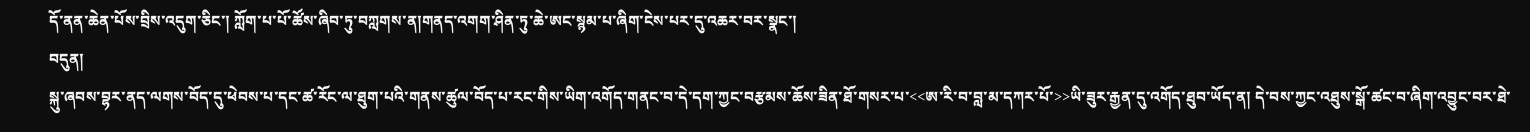དོ་ནན་ཆེན་པོས་བྲིས་འདུག་ཅིང་། ཀློག་པ་པོ་ཚོས་ཞིབ་ཏུ་བཀླགས་ན།གནད་འགག་ཤིན་ཏུ་ཆེ་ཨང་སྙམ་པ་ཞིག་ངེས་པར་དུ་འཆར་བར་སྣང་།
བདུན།
སྐུ་ཞབས་བྷར་ནད་ལགས་བོད་དུ་ཕེབས་པ་དང་ཚ་རོང་ལ་ཐུག་པའི་གནས་ཚུལ་བོད་པ་རང་གིས་ཡིག་འགོད་གནང་བ་དེ་དག་ཀྱང་བརྩམས་ཆོས་ཟིན་ཐོ་གསར་པ་<<ཨ་རི་བ་བླ་མ་དཀར་པོ་>>ཡི་ཟུར་རྒྱན་དུ་འགོད་ཐུབ་ཡོད་ན། དེ་བས་ཀྱང་འཐུས་སྒོ་ཚང་བ་ཞིག་འབྱུང་བར་ཐེ་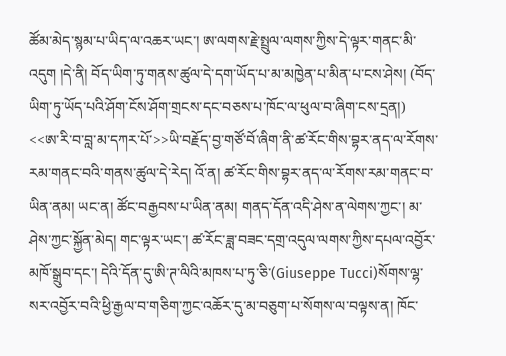ཚོམ་མེད་སྙམ་པ་ཡིད་ལ་འཆར་ཡང་། ཨ་ལགས་རྗེ་སྤྲུལ་ལགས་ཀྱིས་དེ་ལྟར་གནང་མི་འདུག །དེ་ནི། བོད་ཡིག་ཏུ་གནས་ཚུལ་དེ་དག་ཡོད་པ་མ་མཁྱེན་པ་མིན་པ་ངས་ཤེས། (བོད་ཡིག་ཏུ་ཡོད་པའི་ཤོག་ངོས་ཤོག་གྲངས་དང་བཅས་པ་ཁོང་ལ་ཕུལ་བ་ཞིག་ངས་དྲན།)
<<ཨ་རི་བ་བླ་མ་དཀར་པོ་>>ཡི་བརྗོད་བྱ་གཙོ་བོ་ཞིག་ནི་ཚ་རོང་གིས་བྷར་ནད་ལ་རོགས་རམ་གནང་བའི་གནས་ཚུལ་དེ་རེད། འོ་ན། ཚ་རོང་གིས་བྷར་ནད་ལ་རོགས་རམ་གནང་བ་ཡིན་ནམ། ཡང་ན། ཚོང་བརྒྱབས་པ་ཡིན་ནམ། གནད་དོན་འདི་ཤེས་ན་ལེགས་ཀྱང་། མ་ཤེས་ཀྱང་སྐྱོན་མེད། གང་ལྟར་ཡང་། ཚ་རོང་ཟླ་བཟང་དགྲ་འདུལ་ལགས་ཀྱིས་དཔལ་འབྱོར་མཁོ་སྒྲུབ་དང་། དེའི་དོན་དུ་ཨི་ཊ་ལིའི་མཁས་པ་ཏུ་ཅི་(Giuseppe Tucci)སོགས་ལྷ་སར་འབྱོར་བའི་ཕྱི་རྒྱལ་བ་གཅིག་ཀྱང་འཆོར་དུ་མ་བཅུག་པ་སོགས་ལ་བལྟས་ན། ཁོང་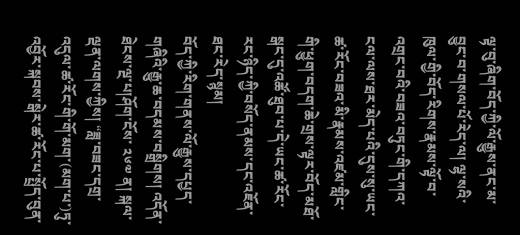ལྟ་བུ་ཞིག་བོད་ཀྱི་ལོ་རྒྱུས་ནང་མ་བྱུང་བ་གསལ་པོ་རེད་ལ། ལྷ་སའི་ཁུལ་གྱི་བོད་རིགས་རྣམས་ལྟོ་བ་འགྲང་བའི་བཟའ་བཏུང་གི་དཀའ་ངལ་ལས་ཐར་མེད་པའི་དུས་སུ་ཡང་ཚ་རོང་བཟའ་མི་རྣམས་འཛམ་གླིང་གི་ཕྱུག་བདག་ཆེ་གྲས་ལྟར་བོད་མཐོ་སྒང་དུ་འཚོ་ཐུབ་པ་དེ་ཡང་ཚ་རོང་རང་ཉིད་ཀྱི་བསོད་ནམས་དང་འཇོན་ཐང་རེད་སྙམ།
བོད་ཀྱི་རིག་གནས་ལོ་རྒྱུས་དཔྱད་གཞིའི་རྒྱུ་ཆ་བདམས་བསྒྲིགས། འདོན་ཐེངས་ལྔ་པ།ཤོག་ངོས་ ༢༦༧ ན། སྐལ་ལྡན་ལགས་ཀྱིས། “ཟླ་བཟང་དགྲ་འདུལ་ཚ་རོང་གི་གོ་མག་(མག་པ་)ཏུ་འབྱོར་སྐབས་སྒེར་ཚ་རོང་པ་སྤྲོད་བུན་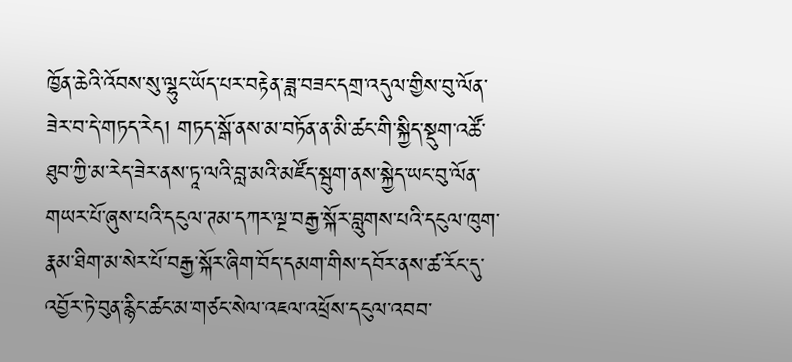ཁྱོན་ཆེའི་འོབས་སུ་ལྷུང་ཡོད་པར་བརྟེན་ཟླ་བཟང་དགྲ་འདུལ་གྱིས་བུ་ལོན་ཟེར་བ་དེ་གཏད་རེད། གཏད་སྒོ་ནས་མ་བཏོན་ན་མི་ཚང་གི་སྐྱིད་སྡུག་འཚོ་ཐུབ་ཀྱི་མ་རེད་ཟེར་ནས་ཏཱ་ལའི་བླ་མའི་མཛོད་སྦུག་ནས་སྐྱེད་ཡང་བུ་ལོན་གཡར་པོ་ཞུས་པའི་དངུལ་ཊམ་དཀར་ལྔ་བརྒྱ་སྐོར་བླུགས་པའི་དངུལ་ཁུག་རྣམ་ཐིག་མ་སེར་པོ་བརྒྱ་སྐོར་ཞིག་བོད་དམག་གིས་དབོར་ནས་ཚ་རོང་དུ་འབྱོར་ཏེ་བུན་རྙིང་ཚང་མ་གཙང་སེལ་འཇལ་འཕྲོས་དངུལ་འབབ་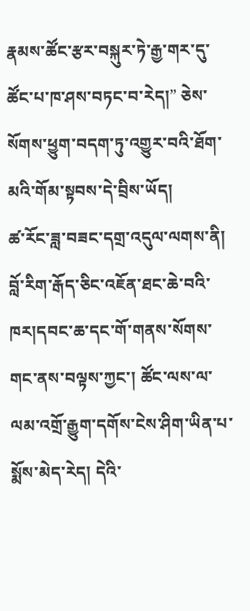རྣམས་ཚོང་རྩར་བསྐུར་ཏེ་རྒྱ་གར་དུ་ཚོང་པ་ཁ་ཤས་བཏང་བ་རེད།” ཅེས་སོགས་ཕྱུག་བདག་ཏུ་འགྱུར་བའི་ཐོག་མའི་གོམ་སྟབས་དེ་བྲིས་ཡོད།
ཚ་རོང་ཟླ་བཟང་དགྲ་འདུལ་ལགས་ནི། བློ་རིག་རྒོད་ཅིང་འཇོན་ཐང་ཆེ་བའི་ཁར།དབང་ཆ་དང་གོ་གནས་སོགས་གང་ནས་བལྟས་ཀྱང་། ཚོང་ལས་ལ་ལམ་འགྲོ་རྒྱུག་དགོས་ངེས་ཤིག་ཡིན་པ་སྨོས་མེད་རེད། དེའི་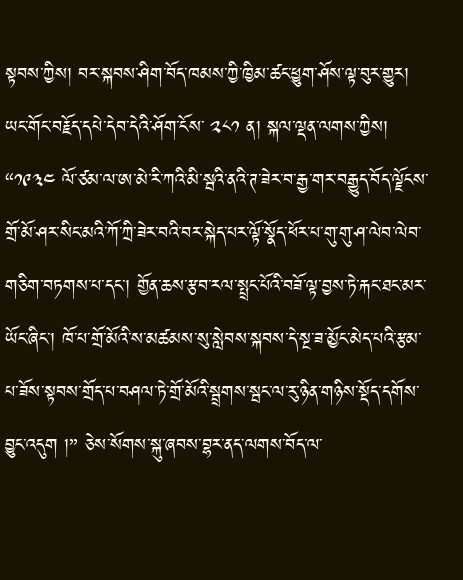སྟབས་ཀྱིས། བར་སྐབས་ཤིག་བོད་ཁམས་ཀྱི་ཁྱིམ་ཚང་ཕྱུག་ཤོས་ལྟ་བུར་གྱུར། ཡང་གོང་བརྗོད་དཔེ་དེབ་དེའི་ཤོག་ངོས་ ༢༨༡ ན། སྐལ་ལྡན་ལགས་ཀྱིས། “༡༩༣༤ ལོ་ཙམ་ལ་ཨ་མེ་རི་ཀའི་མི་སྦའི་ནའི་ཊ་ཟེར་བ་རྒྱ་གར་བརྒྱུད་བོད་ལྗོངས་གྲོ་མོ་ཤར་སིང་མའི་ཀོ་ཀྲི་ཟེར་བའི་བར་སྐེད་པར་ལྟོ་སྣོད་ཕོར་པ་གུ་གུ་ཤ་ལེབ་ལེབ་གཅིག་བཏགས་པ་དང་། གྱོན་ཆས་རྩབ་རལ་སྤྲང་པོའི་བཟོ་ལྟ་བྱས་ཏེ་རྐང་ཐང་མར་ཡོང་ཞིང་། ཁོ་པ་གྲོ་མོའི་ས་མཚམས་སུ་སླེབས་སྐབས་དེ་སྔ་ཟ་མྱོང་མེད་པའི་རྩམ་པ་ཟོས་སྟབས་གྲོད་པ་བཤལ་ཏེ་གྲོ་མོའི་སྦྲགས་སྦང་ལ་རུ་ཉིན་གཉིས་སྡོད་དགོས་བྱུང་འདུག །” ཅེས་སོགས་སྐུ་ཞབས་བྷར་ནད་ལགས་བོད་ལ་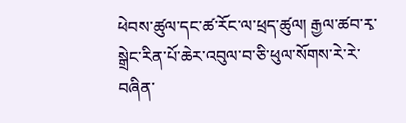ཕེབས་ཚུལ་དང་ཚ་རོང་ལ་ཕྲད་ཚུལ། རྒྱལ་ཚབ་རྭ་སྒྲེང་རིན་པོ་ཆེར་འབུལ་བ་ཅི་ཕུལ་སོགས་རེ་རེ་བཞིན་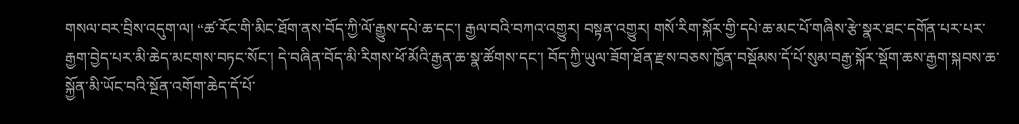གསལ་བར་བྲིས་འདུག་ལ། “ཚ་རོང་གི་མིང་ཐོག་ནས་བོད་ཀྱི་ལོ་རྒྱུས་དཔེ་ཆ་དང་། རྒྱལ་བའི་བཀའ་འགྱུར། བསྟན་འགྱུར། གསོ་རིག་སྐོར་གྱི་དཔེ་ཆ་མང་པོ་གཞིས་རྩེ་སྣར་ཐང་དགོན་པར་པར་རྒྱག་བྱེད་པར་མི་ཆེད་མངགས་བཏང་སོང་། དེ་བཞིན་བོད་མི་རིགས་ཕོ་མོའི་རྒྱན་ཆ་སྣ་ཚོགས་དང་། བོད་ཀྱི་ཡུལ་ཟོག་ཐོན་རྫས་བཅས་ཁྱོན་བསྡོམས་དོ་པོ་སུམ་བརྒྱ་སྐོར་སྡོག་ཆས་རྒྱག་སྐབས་ཆ་སྐྱོན་མི་ཡོང་བའི་སྔོན་འགོག་ཆེད་དོ་པོ་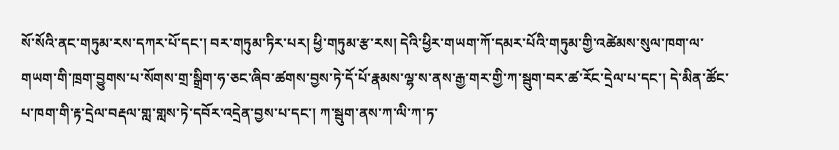སོ་སོའི་ནང་གཏུམ་རས་དཀར་པོ་དང་། བར་གཏུམ་ཏིར་པར། ཕྱི་གཏུམ་རྩ་རས། དེའི་ཕྱིར་གཡག་ཀོ་དམར་པོའི་གཏུམ་གྱི་འཚེམས་སུལ་ཁག་ལ་གཡག་གི་ཁྲག་བྱུགས་པ་སོགས་གྲ་སྒྲིག་ཧ་ཅང་ཞིབ་ཚགས་བྱས་ཏེ་དོ་པོ་རྣམས་ལྷ་ས་ནས་རྒྱ་གར་གྱི་ཀ་སྦུག་བར་ཚ་རོང་དྲེལ་པ་དང་། དེ་མིན་ཚོང་པ་ཁག་གི་རྟ་དྲེལ་བརྡལ་གླ་གླས་ཏེ་དབོར་འདྲེན་བྱས་པ་དང་། ཀ་སྦུག་ནས་ཀ་ལི་ཀ་ཏ་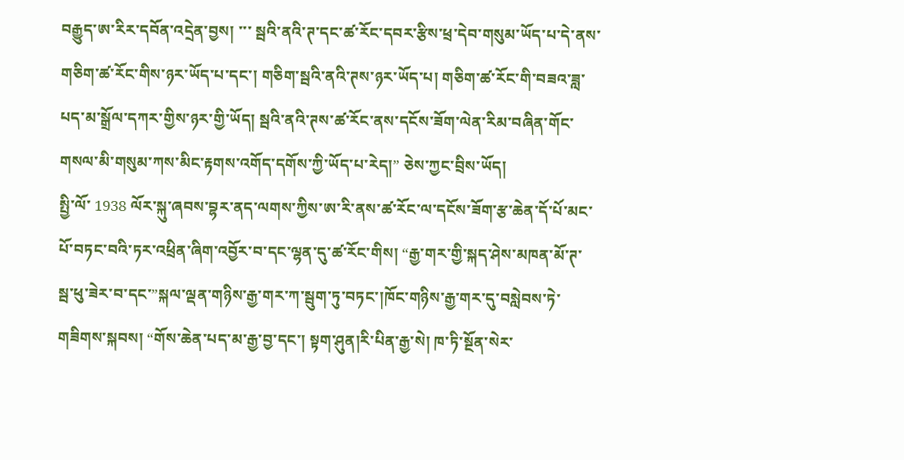བརྒྱུད་ཨ་རིར་དབོན་འདྲེན་བྱས། ་་་ སྦའི་ནའི་ཊ་དང་ཚ་རོང་དབར་རྩིས་ཕྲ་དེབ་གསུམ་ཡོད་པ་དེ་ནས་གཅིག་ཚ་རོང་གིས་ཉར་ཡོད་པ་དང་། གཅིག་སྦའི་ནའི་ཊས་ཉར་ཡོད་པ། གཅིག་ཚ་རོང་གི་བཟའ་ཟླ་པད་མ་སྒྲོལ་དཀར་གྱིས་ཉར་གྱི་ཡོད། སྦའི་ནའི་ཊས་ཚ་རོང་ནས་དངོས་ཟོག་ལེན་རིམ་བཞིན་གོང་གསལ་མི་གསུམ་ཀས་མིང་རྟགས་འགོད་དགོས་ཀྱི་ཡོད་པ་རེད།” ཅེས་ཀྱང་བྲིས་ཡོད།
སྤྱི་ལོ་ 1938 ལོར་སྐུ་ཞབས་བྷར་ནད་ལགས་ཀྱིས་ཨ་རི་ནས་ཚ་རོང་ལ་དངོས་ཟོག་རྩ་ཆེན་དོ་པོ་མང་པོ་བཏང་བའི་ཏར་འཕྲིན་ཞིག་འབྱོར་བ་དང་ལྷན་དུ་ཚ་རོང་གིས། “རྒྱ་གར་གྱི་སྐད་ཤེས་མཁན་མོ་ཊ་སྦ་ཕུ་ཟེར་བ་དང་”སྐལ་ལྡན་གཉིས་རྒྱ་གར་ཀ་སྦུག་ཏུ་བཏང་།ཁོང་གཉིས་རྒྱ་གར་དུ་བསླེབས་ཏེ་གཟིགས་སྐབས། “གོས་ཆེན་པད་མ་རྒྱ་བྱ་དང་། སྟག་ཤུན།རི་པིན་རྒྱ་སེ། ཁ་ཏི་སྔོན་སེར་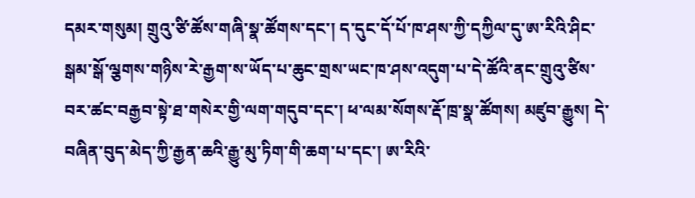དམར་གསུམ། གྲུའུ་ཙི་ཚོས་གཞི་སྣ་ཚོགས་དང་། ད་དུང་དོ་པོ་ཁ་ཤས་ཀྱི་དཀྱིལ་དུ་ཨ་རིའི་ཤིང་སྒམ་སྒོ་ལྕགས་གཉིས་རེ་རྒྱག་ས་ཡོད་པ་ཆུང་གྲས་ཡང་ཁ་ཤས་འདུག་པ་དེ་ཚོའི་ནང་གྲུའུ་ཙིས་བར་ཚང་བརྒྱབ་སྟེ་ཐ་གསེར་གྱི་ལག་གདུབ་དང་། ཕ་ལམ་སོགས་རྡོ་ཁྲ་སྣ་ཚོགས། མཛུབ་རྒྱུས། དེ་བཞིན་བུད་མེད་ཀྱི་རྒྱན་ཆའི་རྒྱུ་མུ་ཏིག་གི་ཆག་པ་དང་། ཨ་རིའི་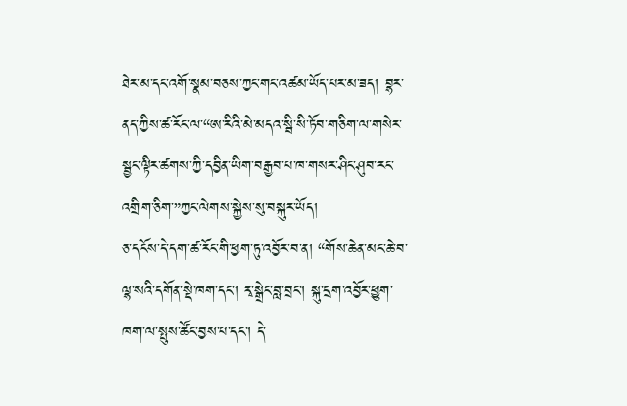ཐེར་མ་དང་འགོ་སྣམ་བཅས་ཀྱང་གང་འཚམ་ཡོད་པར་མ་ཟད། བྷར་ནད་ཀྱིས་ཚ་རོང་ལ་“ཨ་རིའི་མེ་མདའ་སྦི་སི་ཏོབ་གཅིག་ལ་གསེར་སྦྱང་ལྟིར་ཚགས་ཀྱི་དབྱིན་ཡིག་བརྒྱབ་པ་ཁ་གསར་ཤིང་ཤུབ་རང་འགྲིག་ཅིག་”ཀྱང་ལེགས་སྐྱེས་སུ་བསྐུར་ཡོད།
ཅ་དངོས་དེ་དག་ཚ་རོང་གི་ཕྱག་ཏུ་འབྱོར་བ་ན། “གོས་ཆེན་མང་ཆེ་བ་ལྷ་སའི་དགོན་སྡེ་ཁག་དང་། རྭ་སྒྲེང་བླ་བྲང་། སྐུ་དྲག་འབྱོར་ཕྱུག་ཁག་ལ་སྤུས་ཚོང་བྱས་པ་དང་། དེ་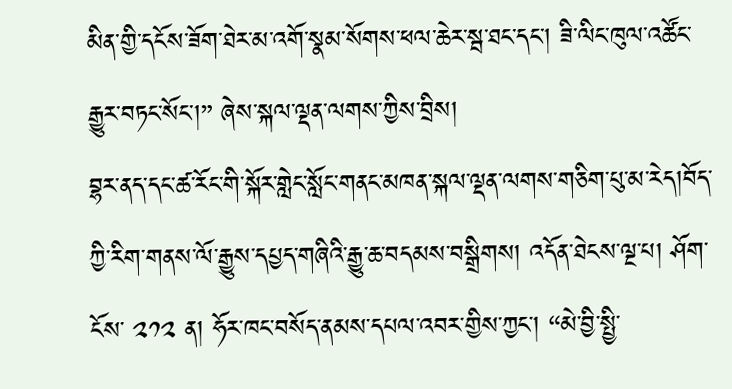མིན་གྱི་དངོས་ཟོག་ཐེར་མ་འགོ་སྣམ་སོགས་ཕལ་ཆེར་སྦ་ཐང་དང་། ཟི་ལིང་ཁུལ་འཚོང་རྒྱུར་བཏང་སོང་།” ཞེས་སྐལ་ལྡན་ལགས་ཀྱིས་བྲིས།
བྷར་ནད་དང་ཚ་རོང་གི་སྐོར་གླེང་སློང་གནང་མཁན་སྐལ་ལྡན་ལགས་གཅིག་པུ་མ་རེད།བོད་ཀྱི་རིག་གནས་ལོ་རྒྱུས་དཔྱད་གཞིའི་རྒྱུ་ཆ་བདམས་བསྒྲིགས། འདོན་ཐེངས་ལྔ་པ། ཤོག་ངོས་ ༢༡༢ ན། ཧོར་ཁང་བསོད་ནམས་དཔལ་འབར་གྱིས་ཀྱང་། “མེ་བྱི་སྤྱི་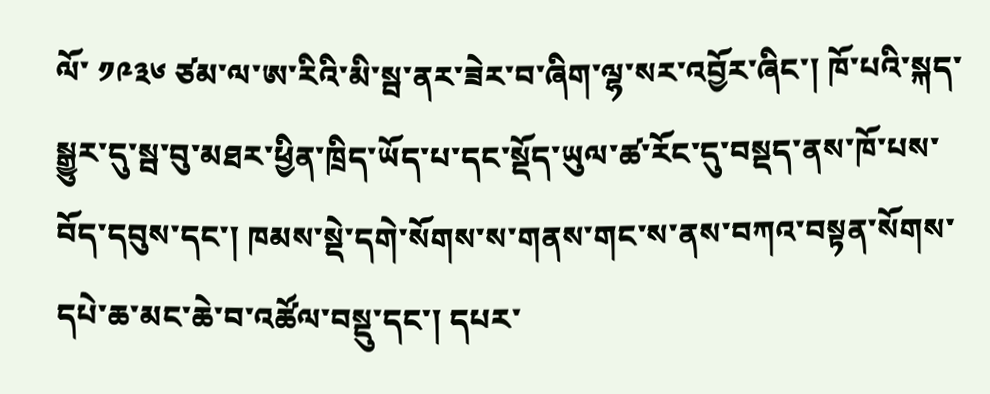ལོ་ ༡༩༣༦ ཙམ་ལ་ཨ་རིའི་མི་སྦ་ནར་ཟེར་བ་ཞིག་ལྷ་སར་འབྱོར་ཞིང་། ཁོ་པའི་སྐད་སྒྱུར་དུ་སྦ་བུ་མཐར་ཕྱིན་ཁྲིད་ཡོད་པ་དང་སྡོད་ཡུལ་ཚ་རོང་དུ་བསྡད་ནས་ཁོ་པས་བོད་དབུས་དང་། ཁམས་སྡེ་དགེ་སོགས་ས་གནས་གང་ས་ནས་བཀའ་བསྟན་སོགས་དཔེ་ཆ་མང་ཆེ་བ་འཚོལ་བསྡུ་དང་། དཔར་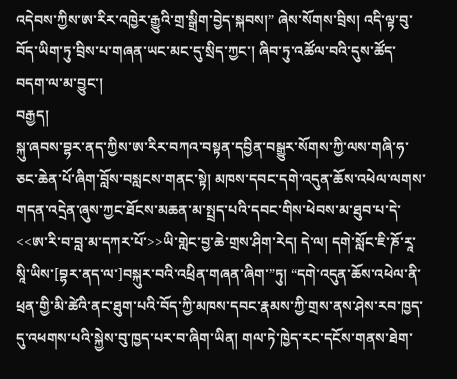འདེབས་ཀྱིས་ཨ་རིར་འཁྱེར་རྒྱུའི་གྲ་སྒྲིག་བྱེད་སྐབས།” ཞེས་སོགས་བྲིས། འདི་ལྟ་བུ་བོད་ཡིག་ཏུ་བྲིས་པ་གཞན་ཡང་མང་དུ་སྲིད་ཀྱང་། ཞིབ་ཏུ་འཚོལ་བའི་དུས་ཚོད་བདག་ལ་མ་བྱུང་།
བརྒྱད།
སྐུ་ཞབས་བྷར་ནད་ཀྱིས་ཨ་རིར་བཀའ་བསྟན་དབྱིན་བསྒྱུར་སོགས་ཀྱི་ལས་གཞི་ཧ་ཅང་ཆེན་པོ་ཞིག་བློས་བསླངས་གནང་སྟེ། མཁས་དབང་དགེ་འདུན་ཆོས་འཕེལ་ལགས་གདན་འདྲེན་ཞུས་ཀྱང་ཐོངས་མཆན་མ་སྤྲད་པའི་དབང་གིས་ཕེབས་མ་ཐུབ་པ་དེ་<<ཨ་རི་བ་བླ་མ་དཀར་པོ་>>ཡི་གླེང་བྱ་ཆེ་གྲས་ཤིག་རེད། དེ་ལ། དགེ་སློང་ཇི་ཎོ་རཱ་སཱི་ཡིས་[བྷར་ནད་ལ་]བསྐུར་བའི་འཕྲིན་གཞན་ཞིག་”ཏུ། “དགེ་འདུན་ཆོས་འཕེལ་ནི་ཕྲན་གྱི་མི་ཚེའི་ནང་ཐུག་པའི་བོད་ཀྱི་མཁས་དབང་རྣམས་ཀྱི་གྲས་ནས་ཤེས་རབ་ཁྱད་དུ་འཕགས་པའི་སྐྱེས་བུ་ཁྱད་པར་བ་ཞིག་ཡིན། གལ་ཏེ་ཁྱེད་རང་དངོས་གནས་ཐེག་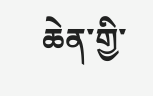ཆེན་གྱི་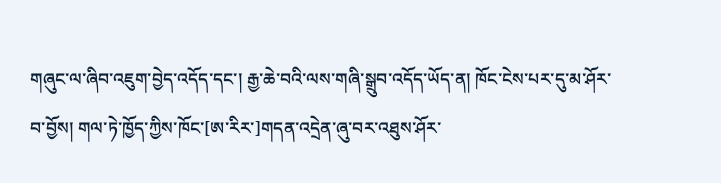གཞུང་ལ་ཞིབ་འཇུག་བྱེད་འདོད་དང་། རྒྱ་ཆེ་བའི་ལས་གཞི་སྒྲུབ་འདོད་ཡོད་ན། ཁོང་ངེས་པར་དུ་མ་ཤོར་བ་བྱོས། གལ་ཏེ་ཁྱོད་ཀྱིས་ཁོང་[ཨ་རིར་]གདན་འདྲེན་ཞུ་བར་འཐུས་ཤོར་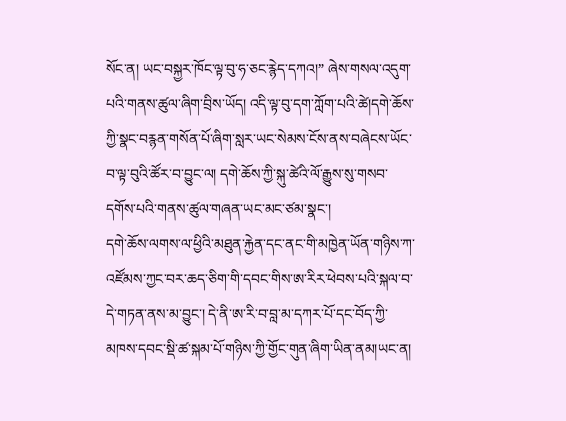སོང་ན། ཡང་བསྐྱར་ཁོང་ལྟ་བུ་ཧ་ཅང་རྙེད་དཀའ།” ཞེས་གསལ་འདུག་པའི་གནས་ཚུལ་ཞིག་བྲིས་ཡོད། འདི་ལྟ་བུ་དག་ཀློག་པའི་ཚེ།དགེ་ཆོས་ཀྱི་སྣང་བརྙན་གསོན་པོ་ཞིག་སླར་ཡང་སེམས་ངོས་ནས་བཞེངས་ཡོང་བ་ལྟ་བུའི་ཚོར་བ་བྱུང་ལ། དགེ་ཆོས་ཀྱི་སྐུ་ཚེའི་ལོ་རྒྱུས་སུ་གསབ་དགོས་པའི་གནས་ཚུལ་གཞན་ཡང་མང་ཙམ་སྣང་།
དགེ་ཆོས་ལགས་ལ་ཕྱིའི་མཐུན་རྐྱེན་དང་ནང་གི་མཁྱེན་ཡོན་གཉིས་ཀ་འཛོམས་ཀྱང་བར་ཆད་ཅིག་གི་དབང་གིས་ཨ་རིར་ཕེབས་པའི་སྐལ་བ་དེ་གཏན་ནས་མ་བྱུང་། དེ་ནི་ཨ་རི་བ་བླ་མ་དཀར་པོ་དང་བོད་ཀྱི་མཁས་དབང་སྡི་ཚ་སྐམ་པོ་གཉིས་ཀྱི་གྱོང་གུན་ཞིག་ཡིན་ནམ།ཡང་ན།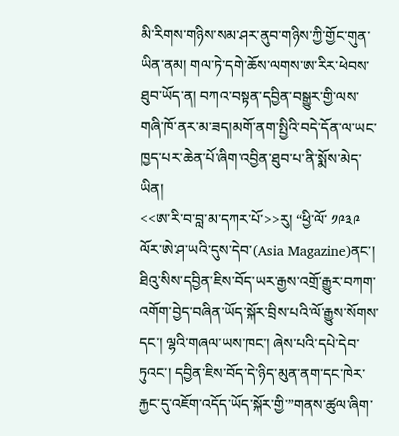མི་རིགས་གཉིས་སམ་ཤར་ནུབ་གཉིས་ཀྱི་གྱོང་གུན་ཡིན་ནམ། གལ་ཏེ་དགེ་ཆོས་ལགས་ཨ་རིར་ཕེབས་ཐུབ་ཡོད་ན། བཀའ་བསྟན་དབྱིན་བསྒྱུར་གྱི་ལས་གཞི་ཁོ་ནར་མ་ཟད།མགོ་ནག་སྤྱིའི་བདེ་དོན་ལ་ཡང་ཁྱད་པར་ཆེན་པོ་ཞིག་འབྱིན་ཐུབ་པ་ནི་སྨོས་མེད་ཡིན།
<<ཨ་རི་བ་བླ་མ་དཀར་པོ་>>རུ། “ཕྱི་ལོ་ ༡༩༣༩ ལོར་ཨེ་ཤ་ཡའི་དུས་དེབ་(Asia Magazine)ནང་། ཐིའུ་སིས་དབྱིན་ཇིས་བོད་ཡར་རྒྱས་འགྲོ་རྒྱུར་བཀག་འགོག་བྱེད་བཞིན་ཡོད་སྐོར་བྲིས་པའི་ལོ་རྒྱུས་སོགས་དང་། ལྷའི་གཞལ་ཡས་ཁང་། ཞེས་པའི་དཔེ་དེབ་ཏུའང་། དབྱིན་ཇིས་བོད་དེ་ཉིད་མུན་ནག་དང་ཁེར་རྐྱང་དུ་འཇོག་འདོད་ཡོད་སྐོར་གྱི་”གནས་ཚུལ་ཞིག་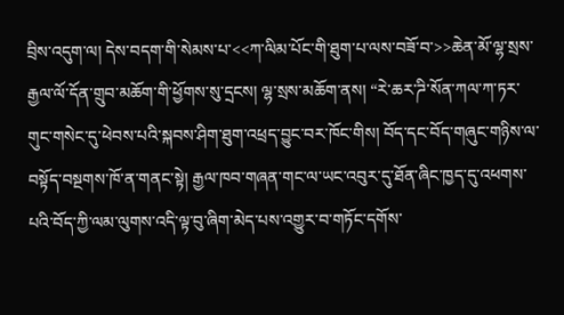བྲིས་འདུག་ལ། དེས་བདག་གི་སེམས་པ་<<ཀ་ལིམ་པོང་གི་ཐུག་པ་ལས་བཟོ་བ་>>ཆེན་མོ་ལྷ་སྲས་རྒྱལ་ལོ་དོན་གྲུབ་མཆོག་གི་ཕྱོགས་སུ་དྲངས། ལྷ་སྲས་མཆོག་ནས། “རེ་ཆར་ཌི་སོན་ཀལ་ཀ་ཏར་གུང་གསེང་དུ་ཕེབས་པའི་སྐབས་ཤིག་ཐུག་འཕྲད་བྱུང་བར་ཁོང་གིས། བོད་དང་བོད་གཞུང་གཉིས་ལ་བསྟོད་བསྔགས་ཁོ་ན་གནང་སྟེ། རྒྱལ་ཁབ་གཞན་གང་ལ་ཡང་འབུར་དུ་ཐོན་ཞིང་ཁྱད་དུ་འཕགས་པའི་བོད་ཀྱི་ལམ་ལུགས་འདི་ལྟ་བུ་ཞིག་མེད་པས་འགྱུར་བ་གཏོང་དགོས་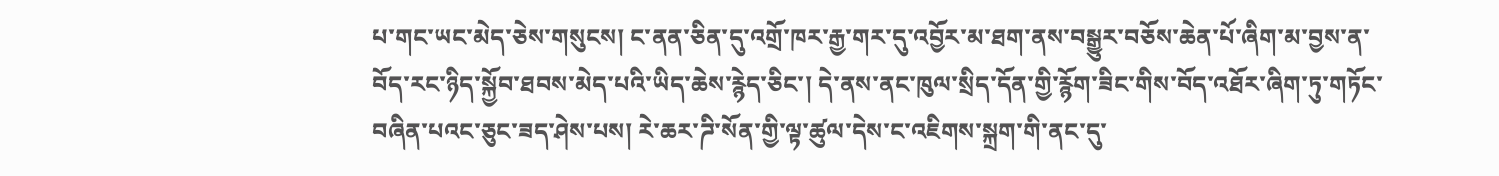པ་གང་ཡང་མེད་ཅེས་གསུངས། ང་ནན་ཅིན་དུ་འགྲོ་ཁར་རྒྱ་གར་དུ་འབྱོར་མ་ཐག་ནས་བསྒྱུར་བཅོས་ཆེན་པོ་ཞིག་མ་བྱས་ན་བོད་རང་ཉིད་སྐྱོབ་ཐབས་མེད་པའི་ཡིད་ཆེས་རྙེད་ཅིང་། དེ་ནས་ནང་ཁུལ་སྲིད་དོན་གྱི་རྙོག་ཟིང་གིས་བོད་འཐོར་ཞིག་ཏུ་གཏོང་བཞིན་པའང་ཅུང་ཟད་ཤེས་པས། རེ་ཆར་ཌི་སོན་གྱི་ལྟ་ཚུལ་དེས་ང་འཇིགས་སྐྲག་གི་ནང་དུ་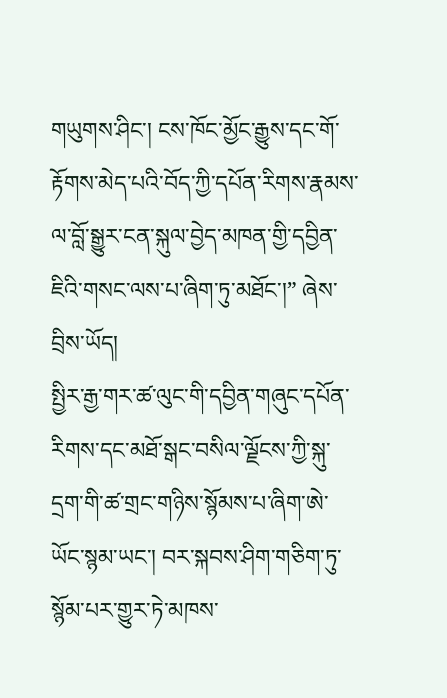གཡུགས་ཤིང་། ངས་ཁོང་མྱོང་རྒྱུས་དང་གོ་རྟོགས་མེད་པའི་བོད་ཀྱི་དཔོན་རིགས་རྣམས་ལ་བློ་སྒྱུར་ངན་སྐུལ་བྱེད་མཁན་གྱི་དབྱིན་ཇིའི་གསང་ལས་པ་ཞིག་ཏུ་མཐོང་།” ཞེས་བྲིས་ཡོད།
སྤྱིར་རྒྱ་གར་ཚ་ལུང་གི་དབྱིན་གཞུང་དཔོན་རིགས་དང་མཐོ་སྒང་བསིལ་ལྗོངས་ཀྱི་སྐུ་དྲག་གི་ཚ་གྲང་གཉིས་སྙོམས་པ་ཞིག་ཨེ་ཡོང་སྙམ་ཡང་། བར་སྐབས་ཤིག་གཅིག་ཏུ་སྙོམ་པར་གྱུར་ཏེ་མཁས་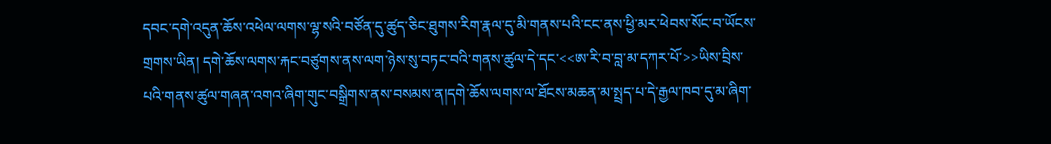དབང་དགེ་འདུན་ཆོས་འཕེལ་ལགས་ལྷ་སའི་བཙོན་དུ་ཚུད་ཅིང་ཐུགས་རིག་རྣལ་དུ་མི་གནས་པའི་ངང་ནས་ཕྱི་མར་ཕེབས་སོང་བ་ཡོངས་གྲགས་ཡིན། དགེ་ཆོས་ལགས་རྐང་བཙུགས་ནས་ལག་ཉེས་སུ་བཏང་བའི་གནས་ཚུལ་དེ་དང་<<ཨ་རི་བ་བླ་མ་དཀར་པོ་>>ཡིས་བྲིས་པའི་གནས་ཚུལ་གཞན་འགའ་ཞིག་གུང་བསྒྲིགས་ནས་བསམས་ན།དགེ་ཆོས་ལགས་ལ་ཐོངས་མཆན་མ་སྤྲད་པ་དེ་རྒྱལ་ཁབ་དུ་མ་ཞིག་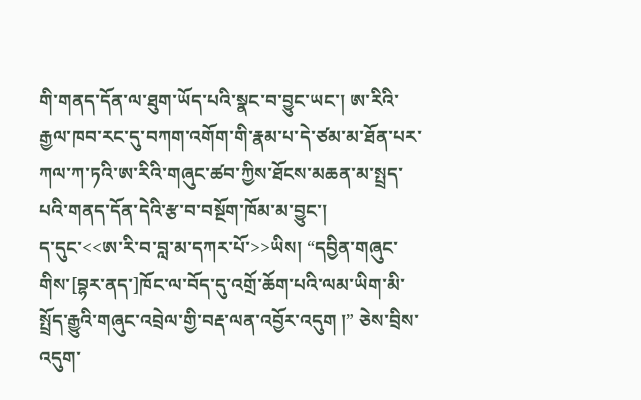གི་གནད་དོན་ལ་ཐུག་ཡོད་པའི་སྣང་བ་བྱུང་ཡང་། ཨ་རིའི་རྒྱལ་ཁབ་རང་དུ་བཀག་འགོག་གི་རྣམ་པ་དེ་ཙམ་མ་ཐོན་པར་ཀལ་ཀ་ཏའི་ཨ་རིའི་གཞུང་ཚབ་ཀྱིས་ཐོངས་མཆན་མ་སྤྲད་པའི་གནད་དོན་དེའི་རྩ་བ་བསྔོག་ཁོམ་མ་བྱུང་།
ད་དུང་<<ཨ་རི་བ་བླ་མ་དཀར་པོ་>>ཡིས། “དབྱིན་གཞུང་གིས་[བྷར་ནད་]ཁོང་ལ་བོད་དུ་འགྲོ་ཆོག་པའི་ལམ་ཡིག་མི་སྤྲོད་རྒྱུའི་གཞུང་འབྲེལ་གྱི་བརྡ་ལན་འབྱོར་འདུག །” ཅེས་བྲིས་འདུག་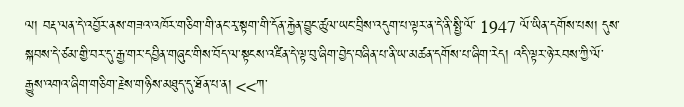ལ། བརྡ་ལན་དེ་འབྱོར་ནས་གཟའ་འཁོར་གཅིག་གི་ནང་རྭ་སྟག་གི་དོན་རྐྱེན་བྱུང་ཚུལ་ཡང་བྲིས་འདུག་པ་ལྟར་ན་དེ་ནི་སྤྱི་ལོ་ 1947 ལོ་ཡིན་དགོས་པས། དུས་སྐབས་དེ་ཙམ་གྱི་བར་དུ་རྒྱ་གར་དབྱིན་གཞུང་གིས་བོད་ལ་སྟངས་འཛིན་དེ་ལྟ་བུ་ཞིག་བྱེད་བཞིན་པ་ནི་ཡ་མཚན་དགོས་པ་ཞིག་རེད། འདི་ལྟར་ཉེ་རབས་ཀྱི་ལོ་རྒྱུས་འགའ་ཞིག་གཅིག་རྗེས་གཉིས་མཐུད་དུ་ཐོན་པ་ན། <<ཀ་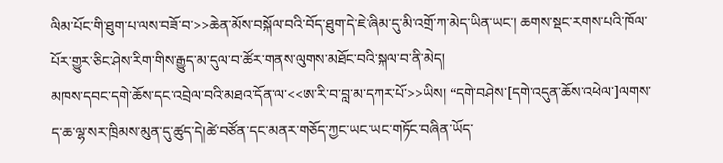ལིམ་པོང་གི་ཐུག་པ་ལས་བཟོ་བ་>>ཆེན་མོས་བསྐོལ་བའི་བོད་ཐུག་དེ་ཇེ་ཞིམ་དུ་མི་འགྲོ་ཀ་མེད་ཡིན་ཡང་། ཆགས་སྡང་རགས་པའི་ཁོལ་པོར་གྱུར་ཅིང་ཤེས་རིག་གིས་རྒྱུད་མ་དུལ་བ་ཚོར་གནས་ལུགས་མཐོང་བའི་སྐལ་བ་ནི་མེད།
མཁས་དབང་དགེ་ཆོས་དང་འབྲེལ་བའི་མཐའ་དོན་ལ་<<ཨ་རི་བ་བླ་མ་དཀར་པོ་>>ཡིས། “དགེ་བཤེས་[དགེ་འདུན་ཆོས་འཕེལ་]ལགས་ད་ཆ་ལྷ་སར་ཁྲིམས་མུན་དུ་ཚུད་དེ།ཚེ་བཙོན་དང་མནར་གཅོད་ཀྱང་ཡང་ཡང་གཏོང་བཞིན་ཡོད་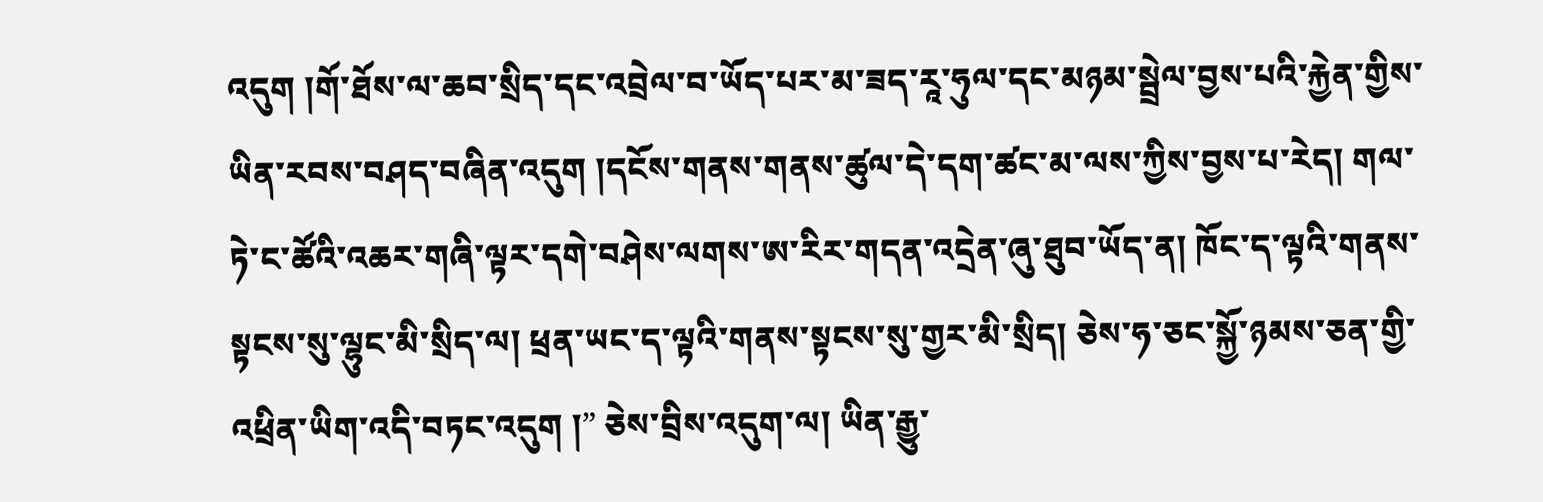འདུག །གོ་ཐོས་ལ་ཆབ་སྲིད་དང་འབྲེལ་བ་ཡོད་པར་མ་ཟད་རཱ་ཧུལ་དང་མཉམ་སྦྲེལ་བྱས་པའི་རྐྱེན་གྱིས་ཡིན་རབས་བཤད་བཞིན་འདུག །དངོས་གནས་གནས་ཚུལ་དེ་དག་ཚང་མ་ལས་ཀྱིས་བྱས་པ་རེད། གལ་ཏེ་ང་ཚོའི་འཆར་གཞི་ལྟར་དགེ་བཤེས་ལགས་ཨ་རིར་གདན་འདྲེན་ཞུ་ཐུབ་ཡོད་ན། ཁོང་ད་ལྟའི་གནས་སྟངས་སུ་ལྷུང་མི་སྲིད་ལ། ཕྲན་ཡང་ད་ལྟའི་གནས་སྟངས་སུ་གྱར་མི་སྲིད། ཅེས་ཧ་ཅང་སྐྱོ་ཉམས་ཅན་གྱི་འཕྲིན་ཡིག་འདི་བཏང་འདུག །” ཅེས་བྲིས་འདུག་ལ། ཡིན་རྒྱུ་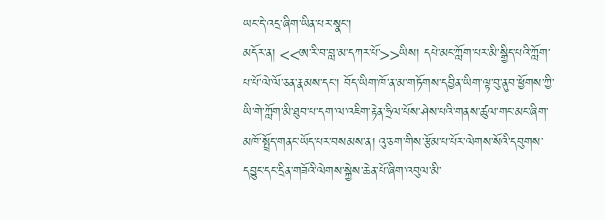ཡང་དེ་འདྲ་ཞིག་ཡིན་པར་སྣང་།
མདོར་ན། <<ཨ་རི་བ་བླ་མ་དཀར་པོ་>>ཡིས། དཔེ་མང་ཀློག་པར་མི་སྒྱིད་པའི་ཀློག་པ་པོ་ལེ་ལོ་ཅན་རྣམས་དང་། བོད་ཡིག་ཁོ་ན་མ་གཏོགས་དབྱིན་ཡིག་ལྟ་བུ་ནུབ་ཕྱོགས་ཀྱི་ཡི་གེ་ཀློག་མི་ཐུབ་པ་དག་ལ་འཇིག་རྟེན་ཧྲིལ་པོས་ཤེས་པའི་གནས་ཚུལ་གང་མང་ཞིག་མཁོ་སྤྲོད་གནང་ཡོད་པར་བསམས་ན། འུ་ཅག་གིས་རྩོམ་པ་པོར་ལེགས་སོའི་དབུགས་དབྱུང་དང་དྲིན་གཟོའི་ལེགས་སྐྱེས་ཆེན་པོ་ཞིག་འབུལ་མི་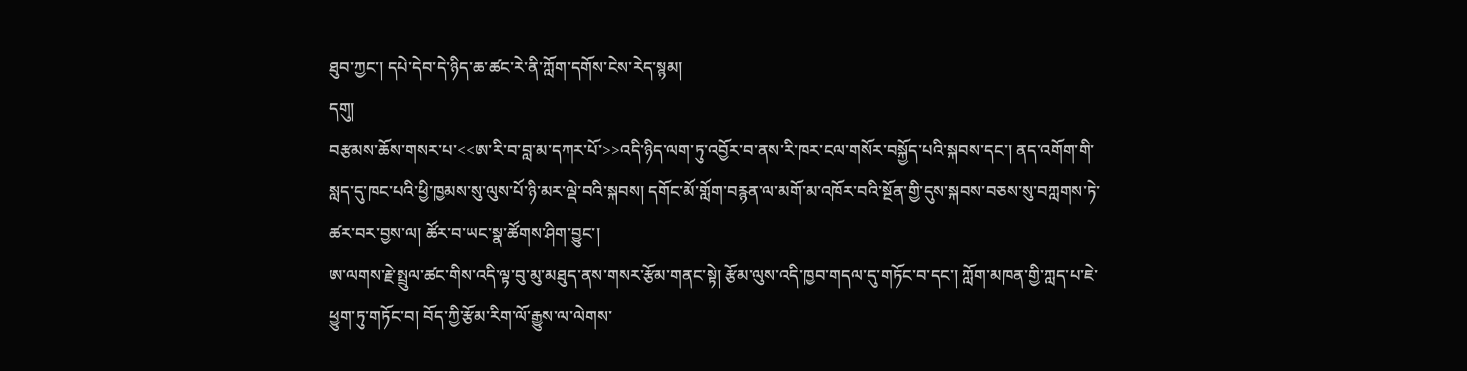ཐུབ་ཀྱང་། དཔེ་དེབ་དེ་ཉིད་ཆ་ཚང་རེ་ནི་ཀློག་དགོས་ངེས་རེད་སྙམ།
དགུ།
བརྩམས་ཆོས་གསར་པ་<<ཨ་རི་བ་བླ་མ་དཀར་པོ་>>འདི་ཉིད་ལག་ཏུ་འབྱོར་བ་ནས་རི་ཁར་ངལ་གསོར་བསྐྱོད་པའི་སྐབས་དང་། ནད་འགོག་གི་སླད་དུ་ཁང་པའི་ཕྱི་ཁྱམས་སུ་ལུས་པོ་ཉི་མར་ལྡེ་བའི་སྐབས། དགོང་མོ་གློག་བརྙན་ལ་མགོ་མ་འཁོར་བའི་སྔོན་གྱི་དུས་སྐབས་བཅས་སུ་བཀླགས་ཏེ་ཚར་བར་བྱས་ལ། ཚོར་བ་ཡང་སྣ་ཚོགས་ཤིག་བྱུང་།
ཨ་ལགས་རྗེ་སྤྲུལ་ཚང་གིས་འདི་ལྟ་བུ་མུ་མཐུད་ནས་གསར་རྩོམ་གནང་སྟེ། རྩོམ་ལུས་འདི་ཁྱབ་གདལ་དུ་གཏོང་བ་དང་། ཀློག་མཁན་གྱི་ཀླད་པ་ཇེ་ཕྱུག་ཏུ་གཏོང་བ། བོད་ཀྱི་རྩོམ་རིག་ལོ་རྒྱུས་ལ་ལེགས་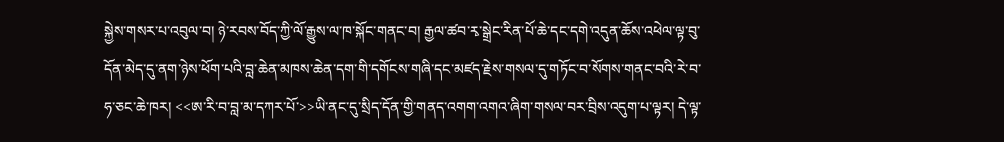སྐྱེས་གསར་པ་འབུལ་བ། ཉེ་རབས་བོད་ཀྱི་ལོ་རྒྱུས་ལ་ཁ་སྐོང་གནང་བ། རྒྱལ་ཚབ་རྭ་སྒྲེང་རིན་པོ་ཆེ་དང་དགེ་འདུན་ཆོས་འཕེལ་ལྟ་བུ་དོན་མེད་དུ་ནག་ཉེས་ཕོག་པའི་བླ་ཆེན་མཁས་ཆེན་དག་གི་དགོངས་གཞི་དང་མཛད་རྗེས་གསལ་དུ་གཏོང་བ་སོགས་གནང་བའི་རེ་བ་ཧ་ཅང་ཆེ་ཁར། <<ཨ་རི་བ་བླ་མ་དཀར་པོ་>>ཡི་ནང་དུ་སྲིད་དོན་གྱི་གནད་འགག་འགའ་ཞིག་གསལ་བར་བྲིས་འདུག་པ་ལྟར། དེ་ལྟ་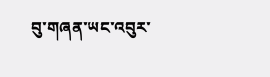བུ་གཞན་ཡང་འབུར་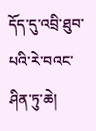དོད་དུ་འབྲི་ཐུབ་པའི་རེ་བའང་ཤིན་ཏུ་ཆེ།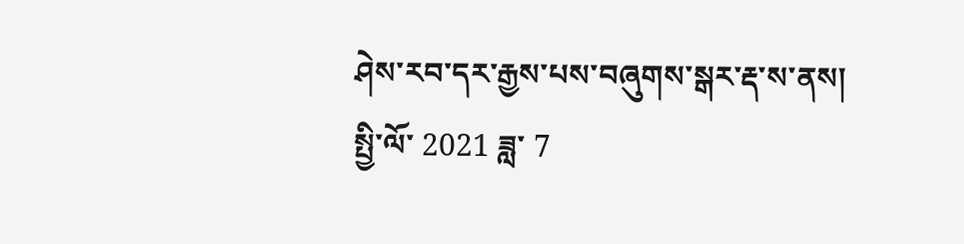ཤེས་རབ་དར་རྒྱས་པས་བཞུགས་སྒར་རྡ་ས་ནས།
སྤྱི་ལོ་ 2021 ཟླ་ 7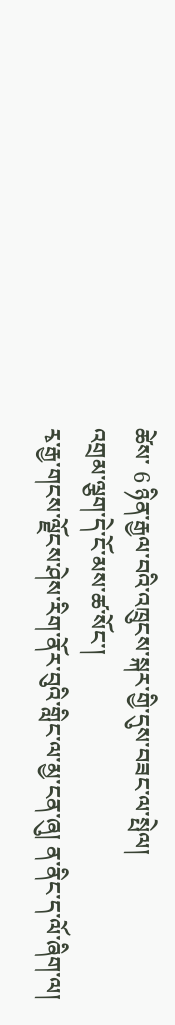ཚེས་ 6 ཉིན་རྒྱལ་བའི་འཁྲུངས་སྐར་གྱི་དུས་བཟང་ལ་སྤེལ།
འགྲམ་ལྕག་དེ་ངོ་མས་ཚ་སོང་།
རྭ་རྒྱ་གངས་ལྗོངས་ཤེས་རིག་ནོར་བུའི་གླིང་ལ་མྱ་ངན་ཞུ། ན་ནིང་ད་ལོ་ཞིག་ལ།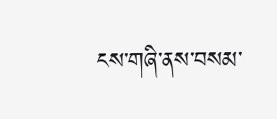ངས་གཞི་ནས་བསམ་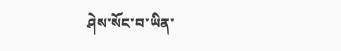ཤེས་སོང་བ་ཡིན་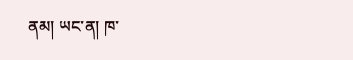ནམ། ཡང་ན། ཁ་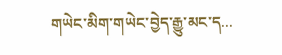གཡེང་མིག་གཡེང་བྱེད་རྒྱུ་མང་ད...